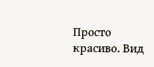Просто красиво. Вид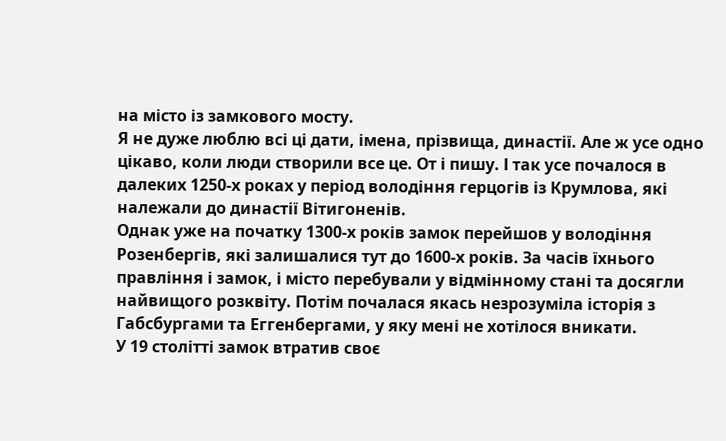на місто із замкового мосту.
Я не дуже люблю всі ці дати, імена, прізвища, династії. Але ж усе одно цікаво, коли люди створили все це. От і пишу. І так усе почалося в далеких 1250-х роках у період володіння герцогів із Крумлова, які належали до династії Вітигоненів.
Однак уже на початку 1300-х років замок перейшов у володіння Розенбергів, які залишалися тут до 1600-х років. За часів їхнього правління і замок, і місто перебували у відмінному стані та досягли найвищого розквіту. Потім почалася якась незрозуміла історія з Габсбургами та Еггенбергами, у яку мені не хотілося вникати.
У 19 столітті замок втратив своє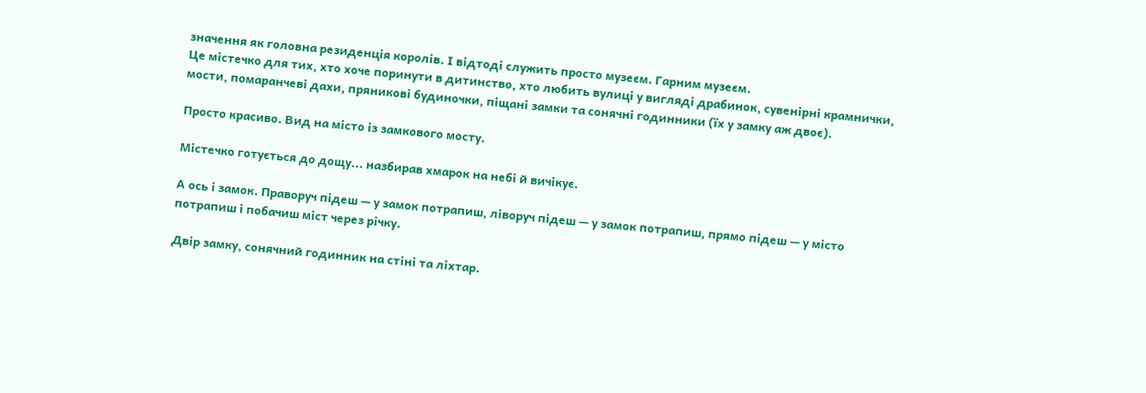значення як головна резиденція королів. І відтоді служить просто музеєм. Гарним музеєм.
Це містечко для тих, хто хоче поринути в дитинство, хто любить вулиці у вигляді драбинок, сувенірні крамнички, мости, помаранчеві дахи, пряникові будиночки, піщані замки та сонячні годинники (їх у замку аж двоє).

Просто красиво. Вид на місто із замкового мосту.

Містечко готується до дощу... назбирав хмарок на небі й вичікує.

А ось і замок. Праворуч підеш — у замок потрапиш, ліворуч підеш — у замок потрапиш, прямо підеш — у місто потрапиш і побачиш міст через річку.

Двір замку, сонячний годинник на стіні та ліхтар.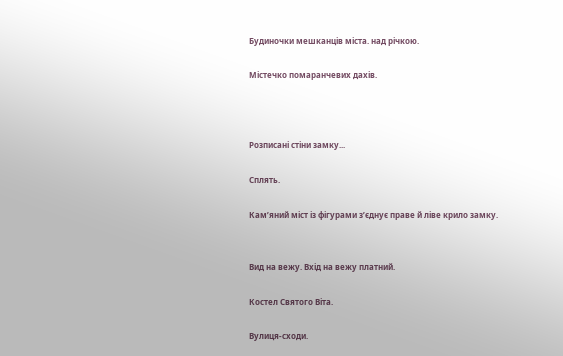Будиночки мешканців міста. над річкою.

Містечко помаранчевих дахів.



Розписані стіни замку...

Сплять.

Кам’яний міст із фігурами з’єднує праве й ліве крило замку.


Вид на вежу. Вхід на вежу платний.

Костел Святого Віта.

Вулиця-сходи.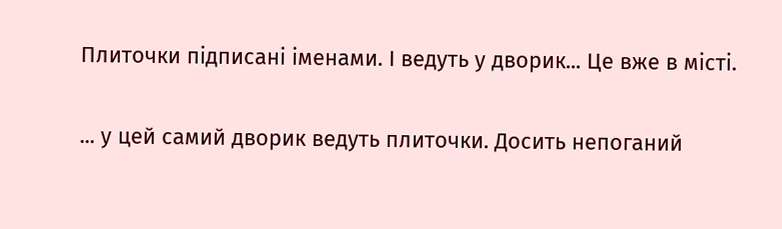Плиточки підписані іменами. І ведуть у дворик... Це вже в місті.

... у цей самий дворик ведуть плиточки. Досить непоганий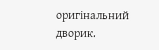оригінальний дворик.